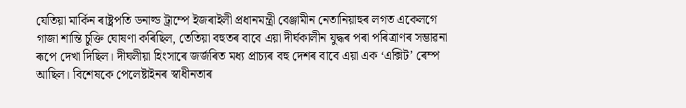যেতিয়া মার্কিন ৰাষ্ট্রপতি ডনাল্ড ট্রাম্পে ইজৰাইলী প্রধানমন্ত্রী বেঞ্জামীন নেতানিয়াহুৰ লগত একেলগে গাজা শান্তি চুক্তি ঘোষণা কৰিছিল, তেতিয়া বহুতৰ বাবে এয়া দীর্ঘকালীন যুদ্ধৰ পৰা পৰিত্রাণৰ সম্ভাৱনা ৰূপে দেখা দিছিল। দীঘলীয়া হিংসাৰে জর্জৰিত মধ্য প্রাচ্যৰ বহু দেশৰ বাবে এয়া এক ‘এক্সিট’ ৰেম্প আছিল। বিশেষকে পেলেষ্টাইনৰ স্বাধীনতাৰ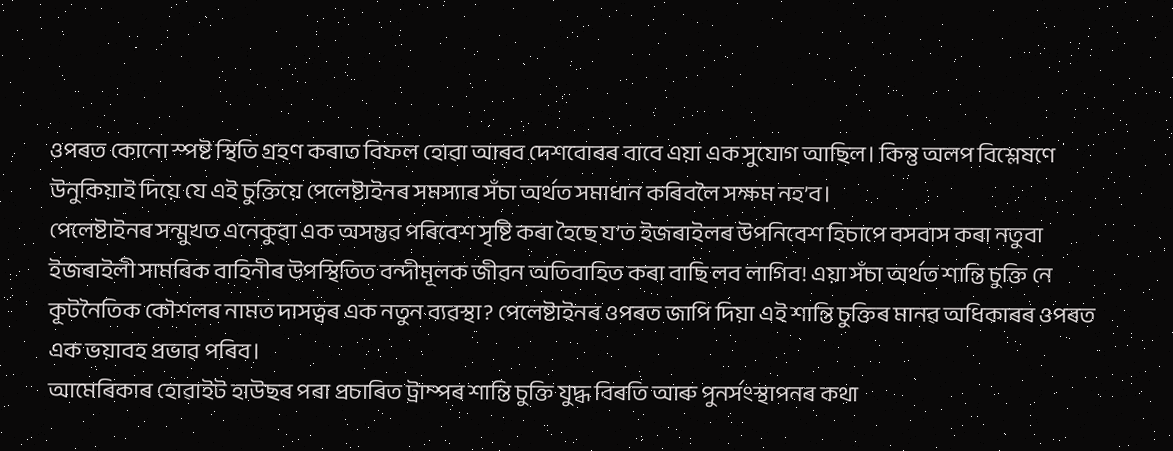ওপৰত কোনো স্পষ্ট স্থিতি গ্রহণ কৰাত বিফল হোৱা আৰব দেশবোৰৰ বাবে এয়া এক সুযোগ আছিল। কিন্তু অলপ বিশ্লেষণে উনুকিয়াই দিয়ে যে এই চুক্তিয়ে পেলেষ্টাইনৰ সমস্যাৰ সঁচা অর্থত সমাধান কৰিবলৈ সক্ষম নহ’ব।
পেলেষ্টাইনৰ সন্মুখত এনেকুৱা এক অসম্ভৱ পৰিবেশ সৃষ্টি কৰা হৈছে য’ত ইজৰাইলৰ উপনিবেশ হিচাপে বসবাস কৰা নতুবা ইজৰাইলী সামৰিক বাহিনীৰ উপস্থিতিত বন্দীমূলক জীৱন অতিবাহিত কৰা বাছি লব লাগিব! এয়া সঁচা অর্থত শান্তি চুক্তি নে কূটনৈতিক কৌশলৰ নামত দাসত্বৰ এক নতুন ব্যৱস্থা? পেলেষ্টাইনৰ ওপৰত জাপি দিয়া এই শান্তি চুক্তিৰ মানৱ অধিকাৰৰ ওপৰত এক ভয়াবহ প্রভাৱ পৰিব।
আমেৰিকাৰ হোৱাইট হাউছৰ পৰা প্রচাৰিত ট্রাম্পৰ শান্তি চুক্তি যুদ্ধ বিৰতি আৰু পুনর্সংস্থাপনৰ কথা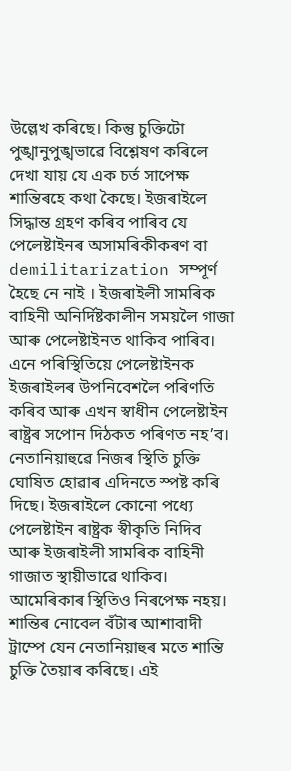উল্লেখ কৰিছে। কিন্তু চুক্তিটো পুঙ্খানুপুঙ্খভাৱে বিশ্লেষণ কৰিলে দেখা যায় যে এক চর্ত সাপেক্ষ শান্তিৰহে কথা কৈছে। ইজৰাইলে সিদ্ধান্ত গ্রহণ কৰিব পাৰিব যে পেলেষ্টাইনৰ অসামৰিকীকৰণ বা demilitarization সম্পূর্ণ হৈছে নে নাই । ইজৰাইলী সামৰিক বাহিনী অনির্দিষ্টকালীন সময়লৈ গাজা আৰু পেলেষ্টাইনত থাকিব পাৰিব। এনে পৰিস্থিতিয়ে পেলেষ্টাইনক ইজৰাইলৰ উপনিবেশলৈ পৰিণতি কৰিব আৰু এখন স্বাধীন পেলেষ্টাইন ৰাষ্ট্রৰ সপোন দিঠকত পৰিণত নহ’ব।
নেতানিয়াহুৱে নিজৰ স্থিতি চুক্তি ঘোষিত হোৱাৰ এদিনতে স্পষ্ট কৰি দিছে। ইজৰাইলে কোনো পধ্যে পেলেষ্টাইন ৰাষ্ট্রক স্বীকৃতি নিদিব আৰু ইজৰাইলী সামৰিক বাহিনী গাজাত স্থায়ীভাৱে থাকিব। আমেৰিকাৰ স্থিতিও নিৰপেক্ষ নহয়। শান্তিৰ নোবেল বঁটাৰ আশাবাদী ট্রাম্পে যেন নেতানিয়াহুৰ মতে শান্তি চুক্তি তৈয়াৰ কৰিছে। এই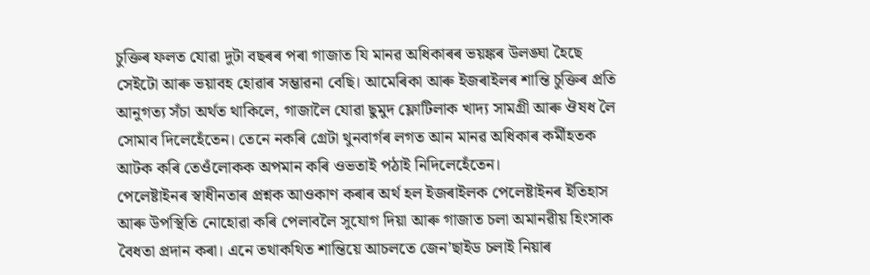চুক্তিৰ ফলত যোৱা দুটা বছৰৰ পৰা গাজাত যি মানৱ অধিকাৰৰ ভয়ঙ্কৰ উলঙ্ঘা হৈছে সেইটো আৰু ভয়াবহ হোৱাৰ সম্ভাৱনা বেছি। আমেৰিকা আৰু ইজৰাইলৰ শান্তি চুক্তিৰ প্রতি আনুগত্য সঁচা অর্থত থাকিলে, গাজালৈ যোৱা ছুমুদ ফ্লোটিলাক খাদ্য সামগ্ৰী আৰু ঔষধ লৈ সোমাব দিলেহেঁতেন। তেনে নকৰি গ্রেটা থুনবার্গৰ লগত আন মানৱ অধিকাৰ কর্মীহতক আটক কৰি তেওঁলোকক অপমান কৰি ওভতাই পঠাই নিদিলেহেঁতেন।
পেলেষ্টাইনৰ স্বাধীনতাৰ প্রশ্নক আওকাণ কৰাৰ অর্থ হল ইজৰাইলক পেলেষ্টাইনৰ ইতিহাস আৰু উপস্থিতি নোহোৱা কৰি পেলাবলৈ সুযোগ দিয়া আৰু গাজাত চলা অমানৱীয় হিংসাক বৈধতা প্রদান কৰা। এনে তথাকথিত শান্তিয়ে আচলতে জেন’ছাইড চলাই নিয়াৰ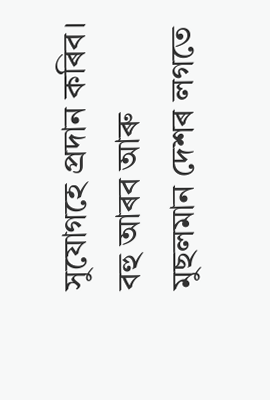সুযোগহে প্রদান কৰিব।
বহু আৰব আৰু মুছলমান দেশৰ লগতে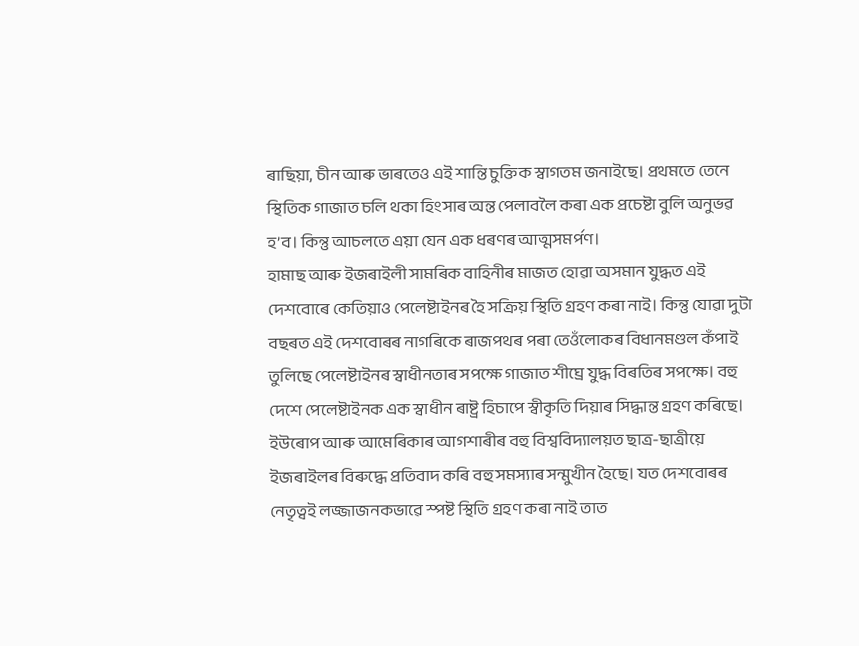ৰাছিয়া, চীন আৰু ভাৰতেও এই শান্তি চুক্তিক স্বাগতম জনাইছে। প্রথমতে তেনে স্থিতিক গাজাত চলি থকা হিংসাৰ অন্ত পেলাবলৈ কৰা এক প্রচেষ্টা বুলি অনুভৱ হ’ব। কিন্তু আচলতে এয়া যেন এক ধৰণৰ আত্মসমর্পণ।
হামাছ আৰু ইজৰাইলী সামৰিক বাহিনীৰ মাজত হোৱা অসমান যুদ্ধত এই দেশবোৰে কেতিয়াও পেলেষ্টাইনৰ হৈ সক্রিয় স্থিতি গ্রহণ কৰা নাই। কিন্তু যোৱা দুটা বছৰত এই দেশবোৰৰ নাগৰিকে ৰাজপথৰ পৰা তেওঁলোকৰ বিধানমণ্ডল কঁপাই তুলিছে পেলেষ্টাইনৰ স্বাধীনতাৰ সপক্ষে গাজাত শীঘ্রে যুদ্ধ বিৰতিৰ সপক্ষে। বহু দেশে পেলেষ্টাইনক এক স্বাধীন ৰাষ্ট্র হিচাপে স্বীকৃতি দিয়াৰ সিদ্ধান্ত গ্রহণ কৰিছে। ইউৰোপ আৰু আমেৰিকাৰ আগশাৰীৰ বহু বিশ্ববিদ্যালয়ত ছাত্র-ছাত্রীয়ে ইজৰাইলৰ বিৰুদ্ধে প্রতিবাদ কৰি বহু সমস্যাৰ সন্মুখীন হৈছে। যত দেশবোৰৰ নেতৃত্বই লজ্জাজনকভাৱে স্পষ্ট স্থিতি গ্রহণ কৰা নাই তাত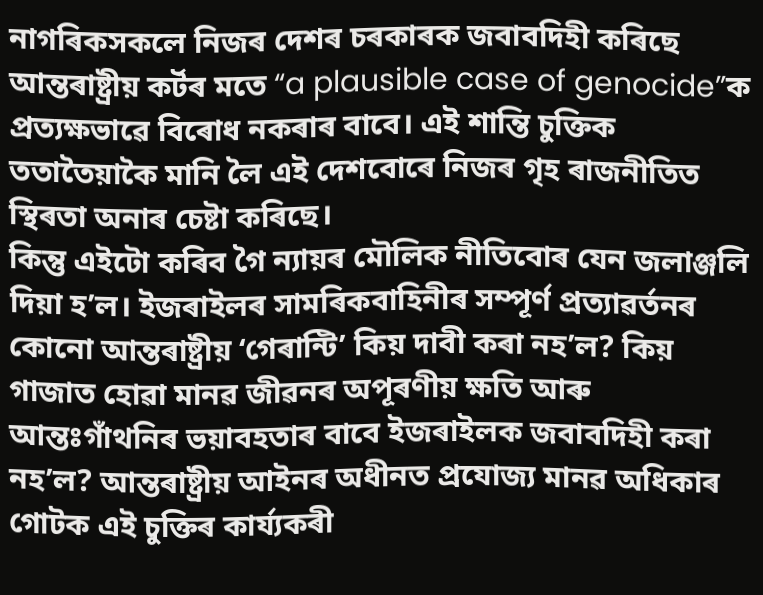নাগৰিকসকলে নিজৰ দেশৰ চৰকাৰক জবাবদিহী কৰিছে আন্তৰাষ্ট্রীয় কর্টৰ মতে “a plausible case of genocide”ক প্রত্যক্ষভাৱে বিৰোধ নকৰাৰ বাবে। এই শান্তি চুক্তিক ততাতৈয়াকৈ মানি লৈ এই দেশবোৰে নিজৰ গৃহ ৰাজনীতিত স্থিৰতা অনাৰ চেষ্টা কৰিছে।
কিন্তু এইটো কৰিব গৈ ন্যায়ৰ মৌলিক নীতিবোৰ যেন জলাঞ্জলি দিয়া হ’ল। ইজৰাইলৰ সামৰিকবাহিনীৰ সম্পূর্ণ প্রত্যাৱর্তনৰ কোনো আন্তৰাষ্ট্রীয় ‘গেৰান্টি’ কিয় দাবী কৰা নহ’ল? কিয় গাজাত হোৱা মানৱ জীৱনৰ অপূৰণীয় ক্ষতি আৰু আন্তঃগাঁথনিৰ ভয়াবহতাৰ বাবে ইজৰাইলক জবাবদিহী কৰা নহ’ল? আন্তৰাষ্ট্রীয় আইনৰ অধীনত প্রযোজ্য মানৱ অধিকাৰ গোটক এই চুক্তিৰ কার্য্যকৰী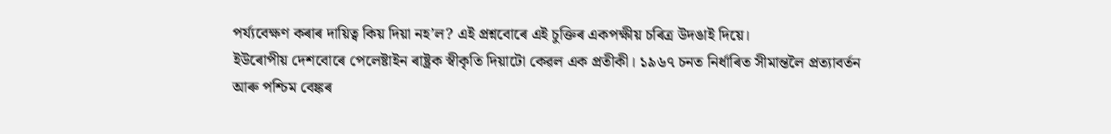পর্য্যবেক্ষণ কৰাৰ দায়িত্ব কিয় দিয়া নহ’ল? এই প্রশ্নবোৰে এই চুক্তিৰ একপক্ষীয় চৰিত্র উদঙাই দিয়ে।
ইউৰোপীয় দেশবোৰে পেলেষ্টাইন ৰাষ্ট্রক স্বীকৃতি দিয়াটো কেৱল এক প্রতীকী। ১৯৬৭ চনত নির্ধাৰিত সীমান্তলৈ প্রত্যাবর্তন আৰু পশ্চিম বেঙ্কৰ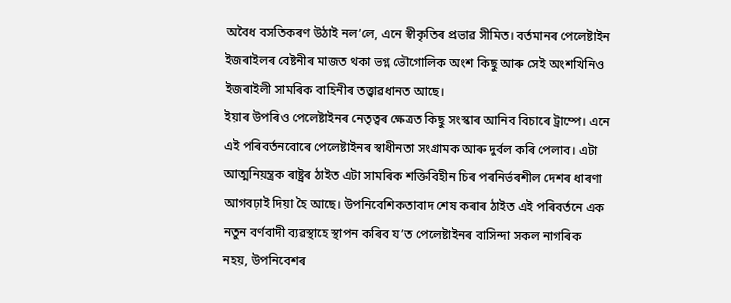অবৈধ বসতিকৰণ উঠাই নল’লে, এনে স্বীকৃতিৰ প্রভাৱ সীমিত। বর্তমানৰ পেলেষ্টাইন ইজৰাইলৰ বেষ্টনীৰ মাজত থকা ভগ্ন ভৌগোলিক অংশ কিছু আৰু সেই অংশখিনিও ইজৰাইলী সামৰিক বাহিনীৰ তত্ত্বাৱধানত আছে।
ইয়াৰ উপৰিও পেলেষ্টাইনৰ নেতৃত্বৰ ক্ষেত্রত কিছু সংস্কাৰ আনিব বিচাৰে ট্রাম্পে। এনে এই পৰিবর্তনবোৰে পেলেষ্টাইনৰ স্বাধীনতা সংগ্রামক আৰু দুৰ্বল কৰি পেলাব। এটা আত্মনিয়ন্ত্রক ৰাষ্ট্রৰ ঠাইত এটা সামৰিক শক্তিবিহীন চিৰ পৰনির্ভৰশীল দেশৰ ধাৰণা আগবঢ়াই দিয়া হৈ আছে। উপনিবেশিকতাবাদ শেষ কৰাৰ ঠাইত এই পৰিবর্তনে এক নতুন বর্ণবাদী ব্যৱস্থাহে স্থাপন কৰিব য’ত পেলেষ্টাইনৰ বাসিন্দা সকল নাগৰিক নহয়, উপনিবেশৰ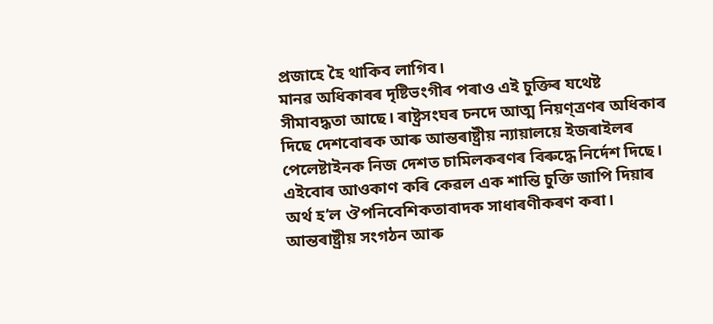প্রজাহে হৈ থাকিব লাগিব।
মানৱ অধিকাৰৰ দৃষ্টিভংগীৰ পৰাও এই চুক্তিৰ যথেষ্ট সীমাবদ্ধতা আছে। ৰাষ্ট্রসংঘৰ চনদে আত্ম নিয়ণ্ত্রণৰ অধিকাৰ দিছে দেশবোৰক আৰু আন্তৰাষ্ট্রীয় ন্যায়ালয়ে ইজৰাইলৰ পেলেষ্টাইনক নিজ দেশত চামিলকৰণৰ বিৰুদ্ধে নির্দেশ দিছে। এইবোৰ আওকাণ কৰি কেৱল এক শান্তি চুক্তি জাপি দিয়াৰ অর্থ হ’ল ঔপনিবেশিকতাবাদক সাধাৰণীকৰণ কৰা।
আন্তৰাষ্ট্রীয় সংগঠন আৰু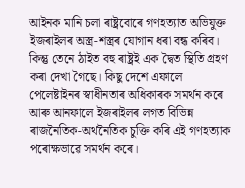আইনক মানি চলা ৰাষ্ট্রবোৰে গণহত্যাত অভিযুক্ত ইজৰাইলৰ অস্ত্র-শস্ত্রৰ যোগান ধৰা বন্ধ কৰিব। কিন্তু তেনে ঠাইত বহু ৰাষ্ট্রই এক দ্বৈত স্থিতি গ্রহণ কৰা দেখা গৈছে। কিছু দেশে এফালে পেলেষ্টাইনৰ স্বাধীনতাৰ অধিকাৰক সমর্থন কৰে আৰু আনফালে ইজৰাইলৰ লগত বিভিন্ন ৰাজনৈতিক-অর্থনৈতিক চুক্তি কৰি এই গণহত্যাক পৰোক্ষভাৱে সমর্থন কৰে।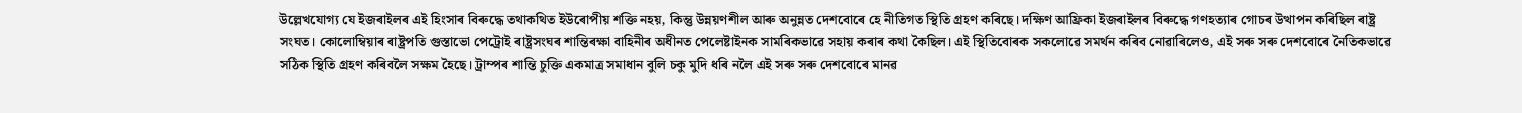উল্লেখযোগ্য যে ইজৰাইলৰ এই হিংসাৰ বিৰুদ্ধে তথাকথিত ইউৰোপীয় শক্তি নহয়, কিন্তু উন্নয়ণশীল আৰু অনুন্নত দেশবোৰে হে নীতিগত স্থিতি গ্রহণ কৰিছে। দক্ষিণ আফ্রিকা ইজৰাইলৰ বিৰুদ্ধে গণহত্যাৰ গোচৰ উত্থাপন কৰিছিল ৰাষ্ট্র সংঘত। কোলোম্বিয়াৰ ৰাষ্ট্রপতি গুস্তাভো পেট্রোই ৰাষ্ট্রসংঘৰ শান্তিৰক্ষা বাহিনীৰ অধীনত পেলেষ্টাইনক সামৰিকভাৱে সহায় কৰাৰ কথা কৈছিল। এই স্থিতিবোৰক সকলোৱে সমর্থন কৰিব নোৱাৰিলেও, এই সৰু সৰু দেশবোৰে নৈতিকভাৱে সঠিক স্থিতি গ্রহণ কৰিবলৈ সক্ষম হৈছে। ট্রাম্পৰ শান্তি চুক্তি একমাত্র সমাধান বুলি চকু মুদি ধৰি নলৈ এই সৰু সৰু দেশবোৰে মানৱ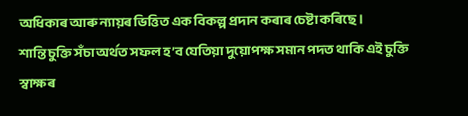অধিকাৰ আৰু ন্যায়ৰ ভিত্তিত এক বিকল্প প্রদান কৰাৰ চেষ্টা কৰিছে।
শান্তি চুক্তি সঁচা অর্থত সফল হ’ব যেতিয়া দুয়োপক্ষ সমান পদত থাকি এই চুক্তি স্বাক্ষৰ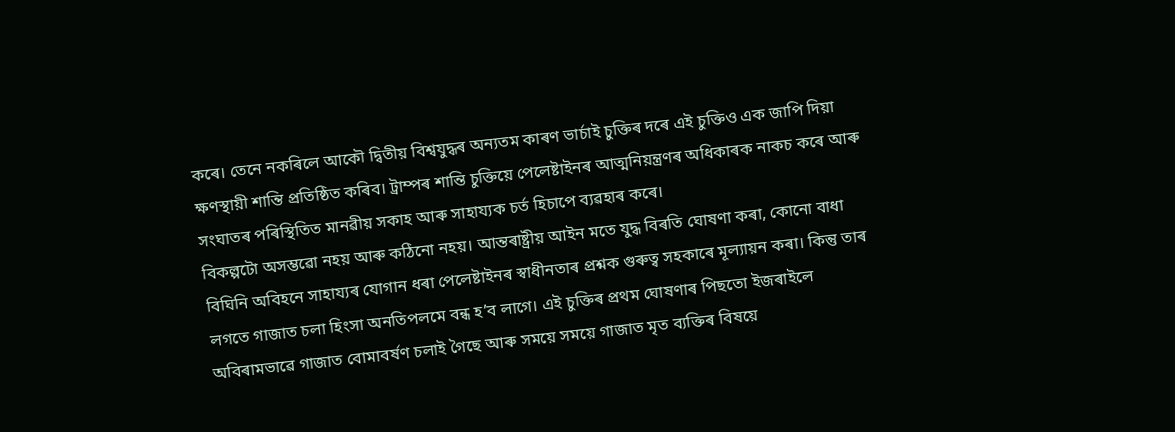কৰে। তেনে নকৰিলে আকৌ দ্বিতীয় বিশ্বযুদ্ধৰ অন্যতম কাৰণ ভার্চাই চুক্তিৰ দৰে এই চুক্তিও এক জাপি দিয়া ক্ষণস্থায়ী শান্তি প্রতিষ্ঠিত কৰিব। ট্রাম্পৰ শান্তি চুক্তিয়ে পেলেষ্টাইনৰ আত্মনিয়ন্ত্রণৰ অধিকাৰক নাকচ কৰে আৰু সংঘাতৰ পৰিস্থিতিত মানৱীয় সকাহ আৰু সাহায্যক চর্ত হিচাপে ব্যৱহাৰ কৰে।
বিকল্পটো অসম্ভৱো নহয় আৰু কঠিনো নহয়। আন্তৰাষ্ট্রীয় আইন মতে যুদ্ধ বিৰতি ঘোষণা কৰা, কোনো বাধা বিঘিনি অবিহনে সাহায্যৰ যোগান ধৰা পেলেষ্টাইনৰ স্বাধীনতাৰ প্রশ্নক গুৰুত্ব সহকাৰে মূল্যায়ন কৰা। কিন্তু তাৰ লগতে গাজাত চলা হিংসা অনতিপলমে বন্ধ হ’ব লাগে। এই চুক্তিৰ প্রথম ঘোষণাৰ পিছতো ইজৰাইলে অবিৰামভাৱে গাজাত বোমাবর্ষণ চলাই গৈছে আৰু সময়ে সময়ে গাজাত মৃত ব্যক্তিৰ বিষয়ে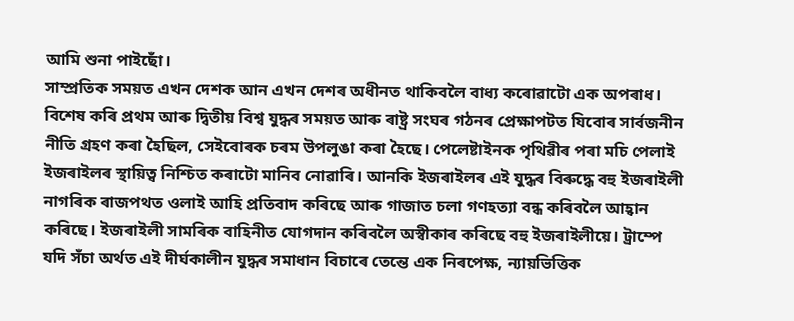আমি শুনা পাইছোঁ।
সাম্প্রতিক সময়ত এখন দেশক আন এখন দেশৰ অধীনত থাকিবলৈ বাধ্য কৰোৱাটো এক অপৰাধ। বিশেষ কৰি প্রথম আৰু দ্বিতীয় বিশ্ব যুদ্ধৰ সময়ত আৰু ৰাষ্ট্র সংঘৰ গঠনৰ প্রেক্ষাপটত যিবোৰ সার্বজনীন নীতি গ্রহণ কৰা হৈছিল, সেইবোৰক চৰম উপলুঙা কৰা হৈছে। পেলেষ্টাইনক পৃথিৱীৰ পৰা মচি পেলাই ইজৰাইলৰ স্থায়িত্ব নিশ্চিত কৰাটো মানিব নোৱাৰি। আনকি ইজৰাইলৰ এই যুদ্ধৰ বিৰুদ্ধে বহু ইজৰাইলী নাগৰিক ৰাজপথত ওলাই আহি প্রতিবাদ কৰিছে আৰু গাজাত চলা গণহত্যা বন্ধ কৰিবলৈ আহ্বান কৰিছে। ইজৰাইলী সামৰিক বাহিনীত যোগদান কৰিবলৈ অস্বীকাৰ কৰিছে বহু ইজৰাইলীয়ে। ট্রাম্পে যদি সঁচা অর্থত এই দীর্ঘকালীন যুদ্ধৰ সমাধান বিচাৰে তেন্তে এক নিৰপেক্ষ, ন্যায়ভিত্তিক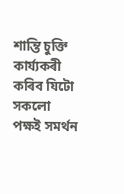শান্তি চুক্তি কার্য্যকৰী কৰিব যিটো সকলো পক্ষই সমর্থন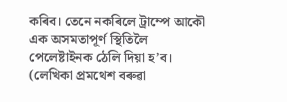কৰিব। তেনে নকৰিলে ট্রাম্পে আকৌ এক অসমতাপূর্ণ স্থিতিলৈ পেলেষ্টাইনক ঠেলি দিয়া হ’ব।
(লেখিকা প্রমথেশ বৰুৱা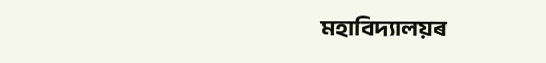মহাবিদ্যালয়ৰ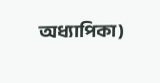অধ্যাপিকা)